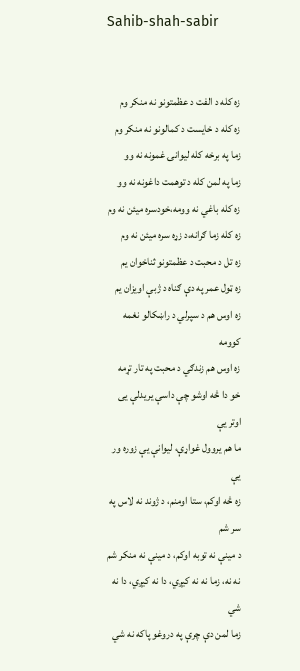Sahib-shah-sabir


زه کله د الفت د عظمتونو نه منکر وم
زه کله د خایست د کمالونو نه منکر وم
زما په برخه کله لیوانۍ غمونه نه وو
زما په لمن کله د توهمت داغونه نه وو
زه کله باغي نه وومه،خودسره میئن نه وم
زه کله زما ګرانه،د زړه سره میئن نه وم
زه تل د محبت د عظمتونو ثناخوان یم
زه ټول عمر په دې ګناه د ژبې اویزان یم
زه اوس هم د سپرلي د راښکالو نغمه کوومه
زه اوس هم زندګي د محبت په تار تړمه
خو دا څه اوشو چې داسې یریدلې يی اوتر يې
ما هم یروول غواړې، لیوانې يې زوره ور يې
زه څه اوکم، ستا اومنم، د ژوند نه لاس په سر شم
د مینې نه توبه اوکم، د مینې نه منکر شم
نه نه، زما نه نه کیږي، دا نه کیږي، دا نه شي
زما لمن دې چرې په دروغو پاکه نه شي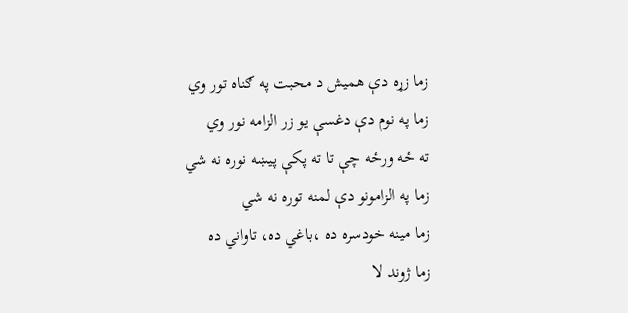زما زړه دې همیش د محبت په ګناه تور وي
زما په نوم دې دغسې یو زر الزامه نور وي
ته ځه ورځه چې تا ته پکې پیښه نوره نه شي
زما په الزامونو دې لمنه توره نه شي
زما مینه خودسره ده ،باغي ده، تاواني ده
زما ژوند لا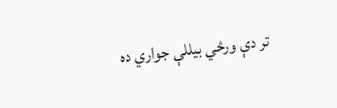تر دې ورځي بیللې جواري ده